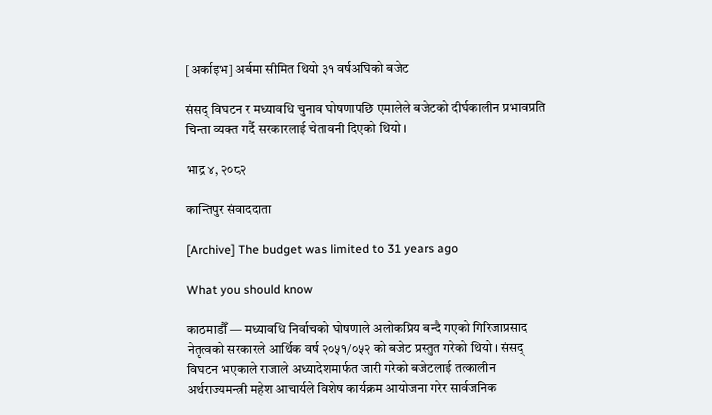[अर्काइभ] अर्बमा सीमित थियो ३१ वर्षअघिको बजेट

संसद् विघटन र मध्यावधि चुनाव घोषणापछि एमालेले बजेटको दीर्घकालीन प्रभावप्रति चिन्ता व्यक्त गर्दै सरकारलाई चेतावनी दिएको थियो ।

भाद्र ४, २०८२

कान्तिपुर संवाददाता

[Archive] The budget was limited to 31 years ago

What you should know

काठमाडौँ — मध्यावधि निर्वाचको घोषणाले अलोकप्रिय बन्दै गएको गिरिजाप्रसाद नेतृत्वको सरकारले आर्थिक वर्ष २०५१/०५२ को बजेट प्रस्तुत गरेको थियो । संसद् विघटन भएकाले राजाले अध्यादेशमार्फत जारी गरेको बजेटलाई तत्कालीन अर्थराज्यमन्त्री महेश आचार्यले विशेष कार्यक्रम आयोजना गरेर सार्वजनिक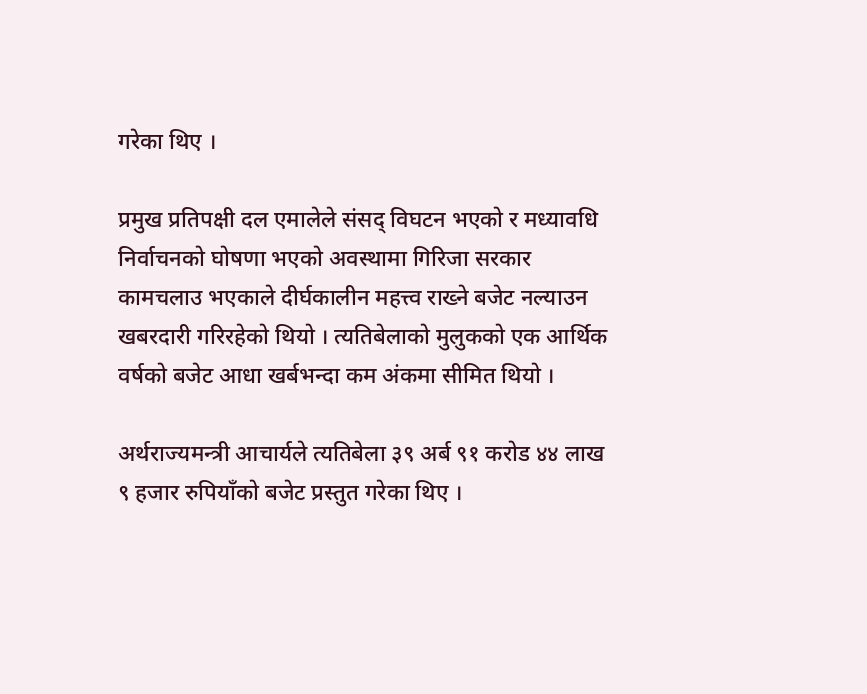गरेका थिए ।

प्रमुख प्रतिपक्षी दल एमालेले संसद् विघटन भएको र मध्यावधि निर्वाचनको घोषणा भएको अवस्थामा गिरिजा सरकार कामचलाउ भएकाले दीर्घकालीन महत्त्व राख्ने बजेट नल्याउन खबरदारी गरिरहेको थियो । त्यतिबेलाको मुलुकको एक आर्थिक वर्षको बजेट आधा खर्बभन्दा कम अंकमा सीमित थियो ।

अर्थराज्यमन्त्री आचार्यले त्यतिबेला ३९ अर्ब ९१ करोड ४४ लाख ९ हजार रुपियाँको बजेट प्रस्तुत गरेका थिए ।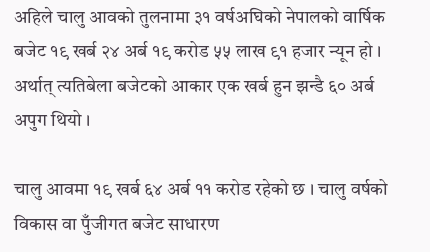अहिले चालु आवको तुलनामा ३१ वर्षअघिको नेपालको वार्षिक बजेट १९ खर्ब २४ अर्ब १९ करोड ५५ लाख ९१ हजार न्यून हो । अर्थात् त्यतिबेला बजेटको आकार एक खर्ब हुन झन्डै ६० अर्ब अपुग थियो ।

चालु आवमा १९ खर्ब ६४ अर्ब ११ करोड रहेको छ । चालु वर्षको विकास वा पुँजीगत बजेट साधारण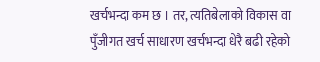खर्चभन्दा कम छ । तर, त्यतिबेलाको विकास वा पुँजीगत खर्च साधारण खर्चभन्दा धेरै बढी रहेको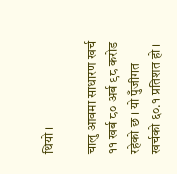थियो ।

चालु आवमा साधारण खर्च ११ खर्ब ८० अर्ब ९८ करोड रहेको छ । यो पुँजीगत खर्चको ६०.१ प्रतिशत हो ।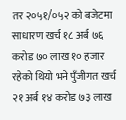तर २०५१/०५२ को बजेटमा साधारण खर्च १८ अर्ब ७६ करोड ७० लाख १० हजार रहेको थियो भने पुँजीगत खर्च २१ अर्ब १४ करोड ७३ लाख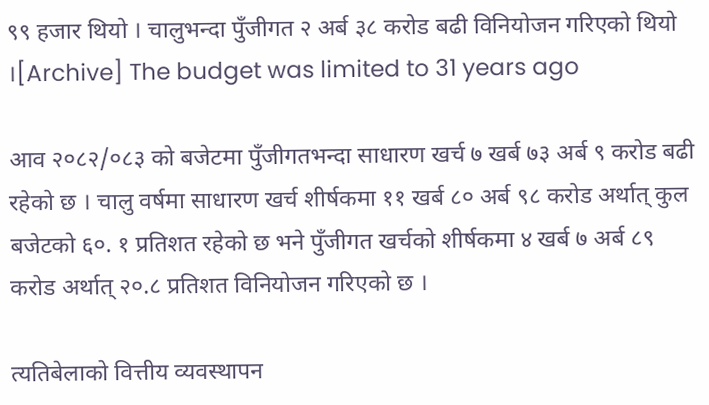९९ हजार थियो । चालुभन्दा पुँजीगत २ अर्ब ३८ करोड बढी विनियोजन गरिएको थियो ।[Archive] The budget was limited to 31 years ago

आव २०८२/०८३ को बजेटमा पुँजीगतभन्दा साधारण खर्च ७ खर्ब ७३ अर्ब ९ करोड बढी रहेको छ । चालु वर्षमा साधारण खर्च शीर्षकमा ११ खर्ब ८० अर्ब ९८ करोड अर्थात् कुल बजेटको ६०. १ प्रतिशत रहेको छ भने पुँजीगत खर्चको शीर्षकमा ४ खर्ब ७ अर्ब ८९ करोड अर्थात् २०.८ प्रतिशत विनियोजन गरिएको छ ।

त्यतिबेलाको वित्तीय व्यवस्थापन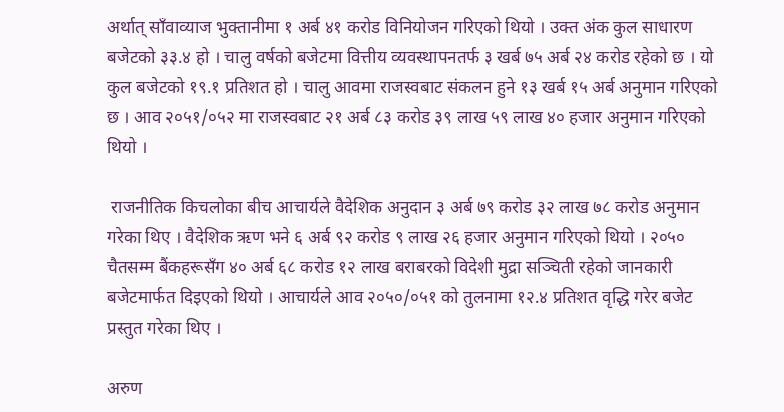अर्थात् साँवाव्याज भुक्तानीमा १ अर्ब ४१ करोड विनियोजन गरिएको थियो । उक्त अंक कुल साधारण बजेटको ३३.४ हो । चालु वर्षको बजेटमा वित्तीय व्यवस्थापनतर्फ ३ खर्ब ७५ अर्ब २४ करोड रहेको छ । यो कुल बजेटको १९.१ प्रतिशत हो । चालु आवमा राजस्वबाट संकलन हुने १३ खर्ब १५ अर्ब अनुमान गरिएको छ । आव २०५१/०५२ मा राजस्वबाट २१ अर्ब ८३ करोड ३९ लाख ५९ लाख ४० हजार अनुमान गरिएको थियो ।

 राजनीतिक किचलोका बीच आचार्यले वैदेशिक अनुदान ३ अर्ब ७९ करोड ३२ लाख ७८ करोड अनुमान गरेका थिए । वैदेशिक ऋण भने ६ अर्ब ९२ करोड ९ लाख २६ हजार अनुमान गरिएको थियो । २०५० चैतसम्म बैंकहरूसँग ४० अर्ब ६८ करोड १२ लाख बराबरको विदेशी मुद्रा सञ्चिती रहेको जानकारी बजेटमार्फत दिइएको थियो । आचार्यले आव २०५०/०५१ को तुलनामा १२.४ प्रतिशत वृद्धि गरेर बजेट प्रस्तुत गरेका थिए ।

अरुण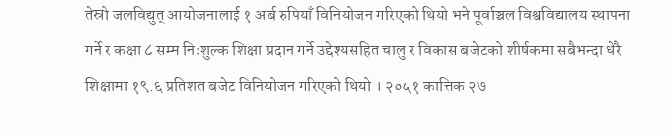तेस्रो जलविद्युत् आयोजनालाई १ अर्ब रुपियाँ विनियोजन गरिएको थियो भने पूर्वाञ्चल विश्वविद्यालय स्थापना गर्ने र कक्षा ८ सम्म निःशुल्क शिक्षा प्रदान गर्ने उद्देश्यसहित चालु र विकास बजेटको शीर्षकमा सबैभन्दा धेरै शिक्षामा १९.६ प्रतिशत बजेट विनियोजन गरिएको थियो । २०५१ कात्तिक २७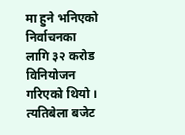मा हुने भनिएको निर्वाचनका लागि ३२ करोड विनियोजन गरिएको थियो । त्यतिबेला बजेट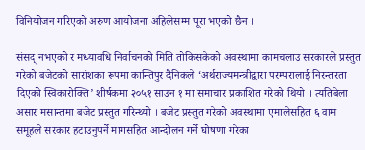विनियोजन गरिएको अरुण आयोजना अहिलेसम्म पूरा भएको छैन ।

संसद् नभएको र मध्यावधि निर्वाचनको मिति तोकिसकेको अवस्थामा कामचलाउ सरकारले प्रस्तुत गरेको बजेटको सारांशका रूपमा कान्तिपुर दैनिकले ‘अर्थराज्यमन्त्रीद्वारा परम्परालाई निरन्तरता दिएको स्विकारोक्ति’ शीर्षकमा २०५१ साउन १ मा समाचार प्रकाशित गरेको थियो । त्यतिबेला असार मसान्तमा बजेट प्रस्तुत गरिन्थ्यो । बजेट प्रस्तुत गरेको अवस्थामा एमालेसहित ६ वाम समूहले सरकार हटाउनुपर्ने मागसहित आन्दोलन गर्ने घोषणा गरेका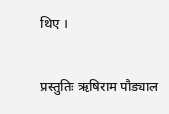थिए ।

प्रस्तुतिः ऋषिराम पौड्याल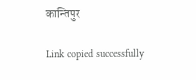कान्तिपुर

Link copied successfully